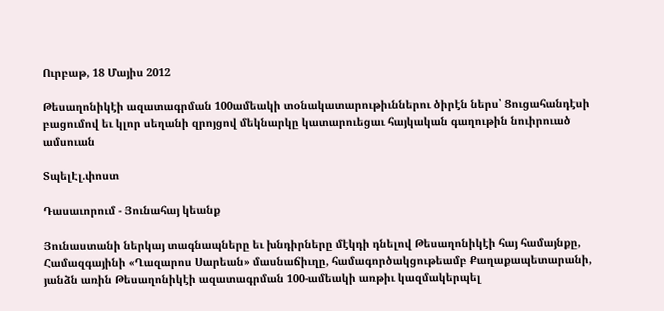Ուրբաթ, 18 Մայիս 2012

Թեսաղոնիկէի ազատագրման 100ամեակի տօնակատարութիւններու ծիրէն ներս՝ Ցուցահանդէսի բացումով եւ կլոր սեղանի զրոյցով մեկնարկը կատարուեցաւ հայկական գաղութին նուիրուած ամսուան

ՏպելԷլ.փոստ

Դասաւորում - Յունահայ կեանք

Յունաստանի ներկայ տագնապները եւ խնդիրները մէկդի դնելով Թեսաղոնիկէի հայ համայնքը, Համազգայինի «Ղազարոս Սարեան» մասնաճիւղը, համագործակցութեամբ Քաղաքապետարանի, յանձն առին Թեսաղոնիկէի ազատագրման 100-ամեակի առթիւ կազմակերպել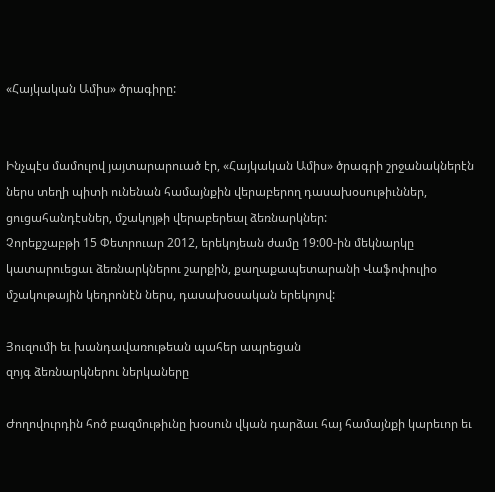«Հայկական Ամիս» ծրագիրը:


Ինչպէս մամուլով յայտարարուած էր, «Հայկական Ամիս» ծրագրի շրջանակներէն ներս տեղի պիտի ունենան համայնքին վերաբերող դասախօսութիւններ, ցուցահանդէսներ, մշակոյթի վերաբերեալ ձեռնարկներ:
Չորեքշաբթի 15 Փետրուար 2012, երեկոյեան ժամը 19:00-ին մեկնարկը կատարուեցաւ ձեռնարկներու շարքին, քաղաքապետարանի Վաֆոփուլիօ մշակութային կեդրոնէն ներս, դասախօսական երեկոյով:

Յուզումի եւ խանդավառութեան պահեր ապրեցան
զոյգ ձեռնարկներու ներկաները

Ժողովուրդին հոծ բազմութիւնը խօսուն վկան դարձաւ հայ համայնքի կարեւոր եւ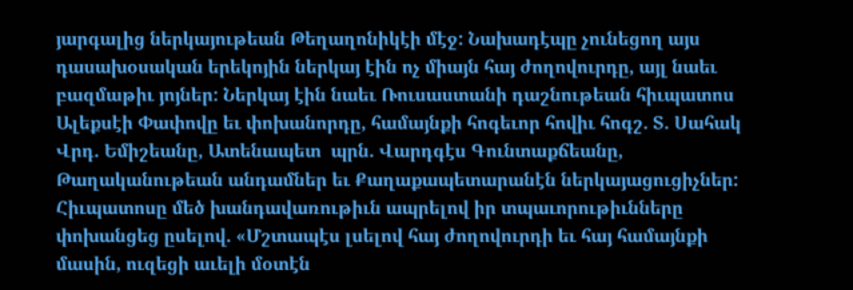յարգալից ներկայութեան Թեղաղոնիկէի մէջ: Նախադէպը չունեցող այս դասախօսական երեկոյին ներկայ էին ոչ միայն հայ ժողովուրդը, այլ նաեւ բազմաթիւ յոյներ: Ներկայ էին նաեւ Ռուսաստանի դաշնութեան հիւպատոս  Ալեքսէի Փափովը եւ փոխանորդը, համայնքի հոգեւոր հովիւ հոգշ. Տ. Սահակ Վրդ. Եմիշեանը, Ատենապետ  պրն. Վարդգէս Գունտաքճեանը, Թաղականութեան անդամներ եւ Քաղաքապետարանէն ներկայացուցիչներ:
Հիւպատոսը մեծ խանդավառութիւն ապրելով իր տպաւորութիւնները փոխանցեց ըսելով. «Մշտապէս լսելով հայ ժողովուրդի եւ հայ համայնքի մասին, ուզեցի աւելի մօտէն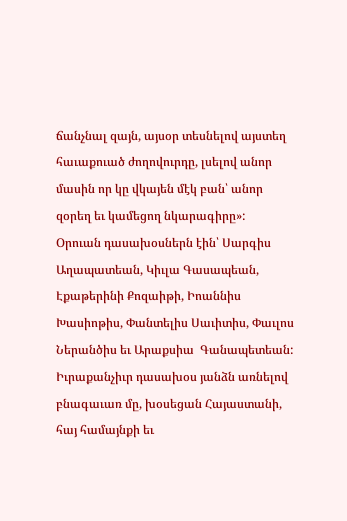ճանչնալ զայն, այսօր տեսնելով այստեղ հաւաքուած ժողովուրդը, լսելով անոր մասին որ կը վկայեն մէկ բան՝ անոր զօրեղ եւ կամեցող նկարագիրը»:
Օրուան դասախօսներն էին՝ Սարգիս Աղապատեան, Կիւլա Գասապեան, Էքաթերինի Քոզաիթի, Իոաննիս Խասիոթիս, Փանտելիս Սաւիտիս, Փաւլոս Ներանծիս եւ Արաքսիա  Գանապետեան:
Իւրաքանչիւր դասախօս յանձն առնելով բնագաւառ մը, խօսեցան Հայաստանի, հայ համայնքի եւ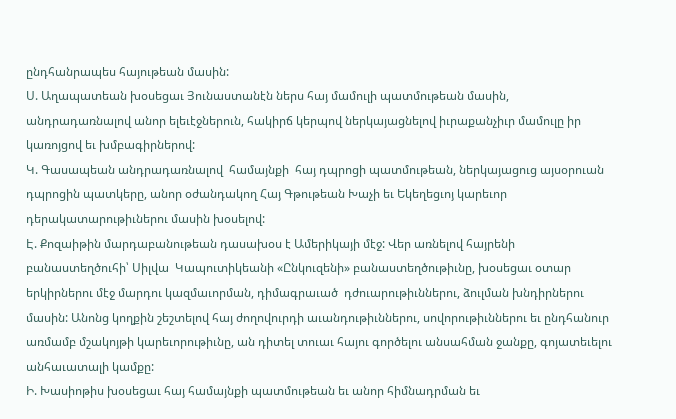ընդհանրապես հայութեան մասին:
Ս. Աղապատեան խօսեցաւ Յունաստանէն ներս հայ մամուլի պատմութեան մասին, անդրադառնալով անոր ելեւէջներուն, հակիրճ կերպով ներկայացնելով իւրաքանչիւր մամուլը իր կառոյցով եւ խմբագիրներով:
Կ. Գասապեան անդրադառնալով  համայնքի  հայ դպրոցի պատմութեան, ներկայացուց այսօրուան դպրոցին պատկերը, անոր օժանդակող Հայ Գթութեան Խաչի եւ Եկեղեցւոյ կարեւոր դերակատարութիւներու մասին խօսելով:
Է. Քոզաիթին մարդաբանութեան դասախօս է Ամերիկայի մէջ: Վեր առնելով հայրենի բանաստեղծուհի՝ Սիլվա  Կապուտիկեանի «Ընկուզենի» բանաստեղծութիւնը, խօսեցաւ օտար երկիրներու մէջ մարդու կազմաւորման, դիմագրաւած  դժուարութիւններու, ձուլման խնդիրներու մասին: Անոնց կողքին շեշտելով հայ ժողովուրդի աւանդութիւններու, սովորութիւններու եւ ընդհանուր առմամբ մշակոյթի կարեւորութիւնը, ան դիտել տուաւ հայու գործելու անսահման ջանքը, գոյատեւելու անհաւատալի կամքը:
Ի. Խասիոթիս խօսեցաւ հայ համայնքի պատմութեան եւ անոր հիմնադրման եւ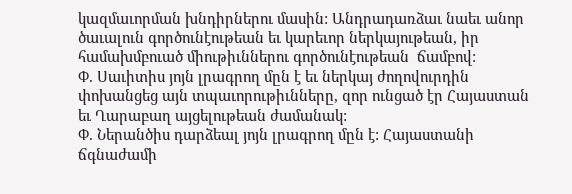կազմաւորման խնդիրներու մասին: Անդրադառձաւ նաեւ անոր ծաւալուն գործունէութեան եւ կարեւոր ներկայութեան, իր համախմբուած միութիւններու գործունէութեան  ճամբով:
Փ. Սաւիտիս յոյն լրագրող մըն է եւ ներկայ ժողովուրդին փոխանցեց այն տպաւորութիւնները, զոր ունցած էր Հայաստան եւ Ղարաբաղ այցելութեան ժամանակ:
Փ. Ներանծիս դարձեալ յոյն լրագրող մըն է: Հայաստանի ճգնաժամի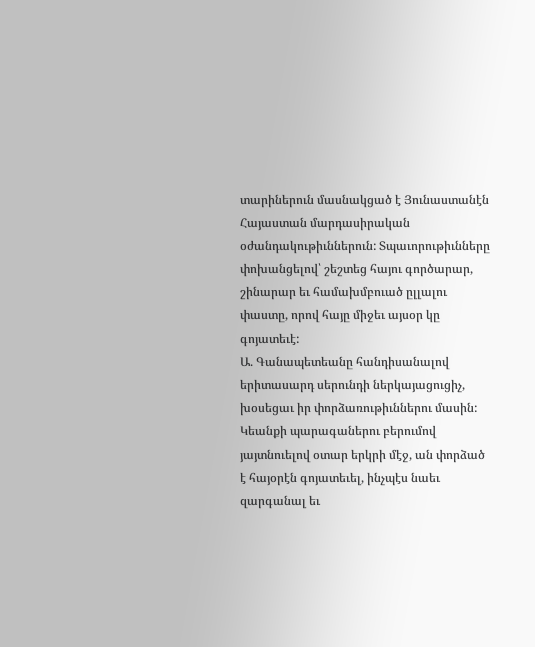տարիներուն մասնակցած է Յունաստանէն Հայաստան մարդասիրական օժանդակութիւններուն: Տպաւորութիւնները փոխանցելով՝ շեշտեց հայու գործարար, շինարար եւ համախմբուած ըլլալու փաստը, որով հայը միջեւ այսօր կը գոյատեւէ:
Ա. Գանապետեանը հանդիսանալով երիտասարդ սերունդի ներկայացուցիչ, խօսեցաւ իր փորձառութիւններու մասին: Կեանքի պարագաներու բերումով յայտնուելով օտար երկրի մէջ, ան փորձած է հայօրէն գոյատեւել, ինչպէս նաեւ զարգանալ եւ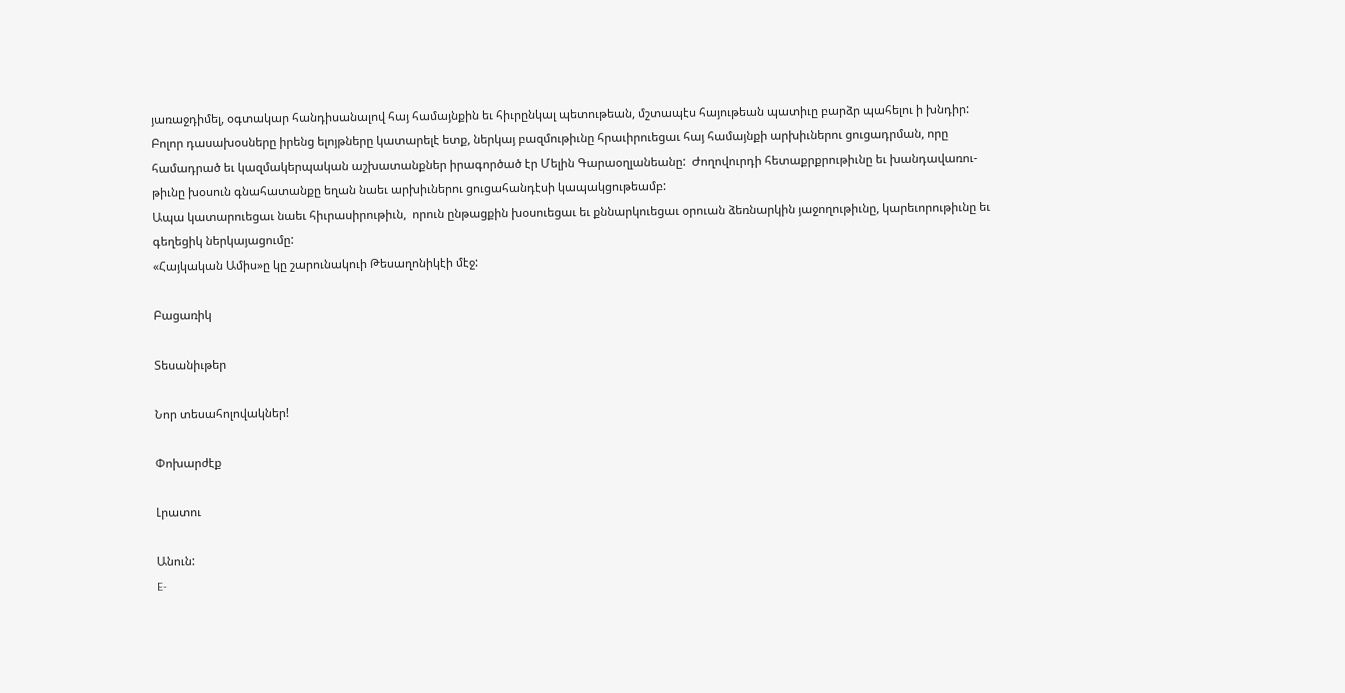յառաջդիմել, օգտակար հանդիսանալով հայ համայնքին եւ հիւրընկալ պետութեան, մշտապէս հայութեան պատիւը բարձր պահելու ի խնդիր:
Բոլոր դասախօսները իրենց ելոյթները կատարելէ ետք, ներկայ բազմութիւնը հրաւիրուեցաւ հայ համայնքի արխիւներու ցուցադրման, որը համադրած եւ կազմակերպական աշխատանքներ իրագործած էր Մելին Գարաօղլանեանը:  Ժողովուրդի հետաքրքրութիւնը եւ խանդավառու-   թիւնը խօսուն գնահատանքը եղան նաեւ արխիւներու ցուցահանդէսի կապակցութեամբ:
Ապա կատարուեցաւ նաեւ հիւրասիրութիւն,  որուն ընթացքին խօսուեցաւ եւ քննարկուեցաւ օրուան ձեռնարկին յաջողութիւնը, կարեւորութիւնը եւ  գեղեցիկ ներկայացումը:
«Հայկական Ամիս»ը կը շարունակուի Թեսաղոնիկէի մէջ:

Բացառիկ

Տեսանիւթեր

Նոր տեսահոլովակներ!

Փոխարժէք

Լրատու

Անուն:
E-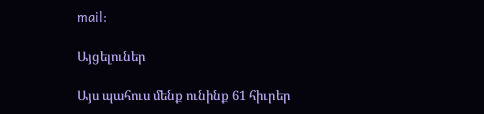mail:

Այցելուներ

Այս պահուս մենք ունինք 61 հիւրեր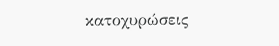κατοχυρώσεις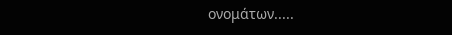ονομάτων.....